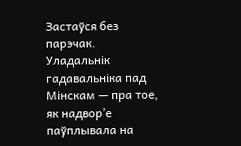Застаўся без парэчак. Уладальнік гадавальніка пад Мінскам — пра тое, як надвор’е паўплывала на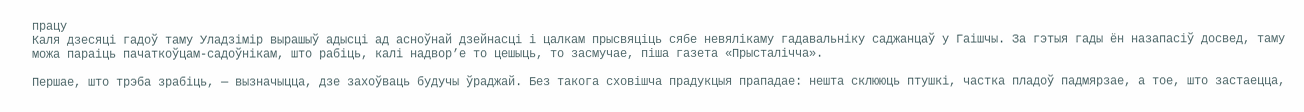працу
Каля дзесяці гадоў таму Уладзімір вырашыў адысці ад асноўнай дзейнасці і цалкам прысвяціць сябе невялікаму гадавальніку саджанцаў у Гаішчы. За гэтыя гады ён назапасіў досвед, таму можа параіць пачаткоўцам-садоўнікам, што рабіць, калі надвор’е то цешыць, то засмучае, піша газета «Прысталічча».

Першае, што трэба зрабіць, — вызначыцца, дзе захоўваць будучы ўраджай. Без такога сховішча прадукцыя прападае: нешта склююць птушкі, частка пладоў падмярзае, а тое, што застаецца,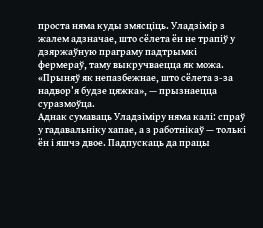проста няма куды змясціць. Уладзімір з жалем адзначае, што сёлета ён не трапіў у дзяржаўную праграму падтрымкі фермераў, таму выкручваецца як можа. «Прыняў як непазбежнае, што сёлета з-за надвор’я будзе цяжка», — прызнаецца суразмоўца.
Аднак сумаваць Уладзіміру няма калі: спраў у гадавальніку хапае, а з работнікаў — толькі ён і яшчэ двое. Падпускаць да працы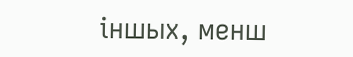іншых, менш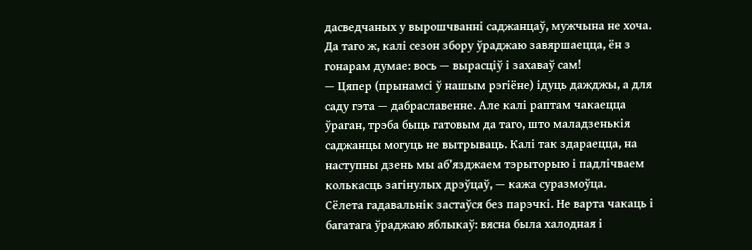дасведчаных у вырошчванні саджанцаў, мужчына не хоча. Да таго ж, калі сезон збору ўраджаю завяршаецца, ён з гонарам думае: вось — вырасціў і захаваў сам!
— Цяпер (прынамсі ў нашым рэгіёне) ідуць дажджы, а для саду гэта — дабраславенне. Але калі раптам чакаецца ўраган, трэба быць гатовым да таго, што маладзенькія саджанцы могуць не вытрываць. Калі так здараецца, на наступны дзень мы аб’язджаем тэрыторыю і падлічваем колькасць загінулых дрэўцаў, — кажа суразмоўца.
Сёлета гадавальнік застаўся без парэчкі. Не варта чакаць і багатага ўраджаю яблыкаў: вясна была халодная і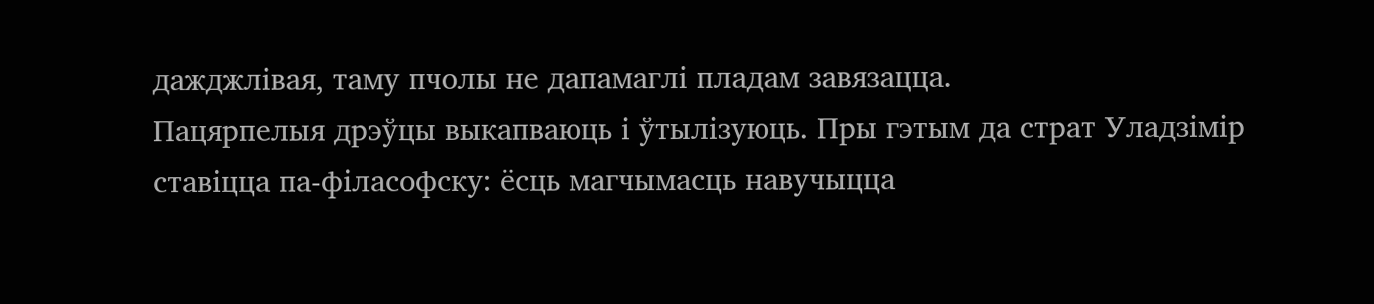дажджлівая, таму пчолы не дапамаглі пладам завязацца.
Пацярпелыя дрэўцы выкапваюць і ўтылізуюць. Пры гэтым да страт Уладзімір ставіцца па-філасофску: ёсць магчымасць навучыцца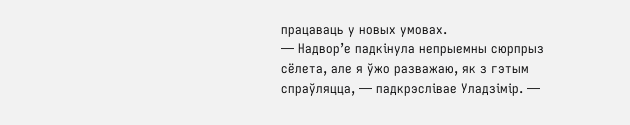працаваць у новых умовах.
— Надвор’е падкінула непрыемны сюрпрыз сёлета, але я ўжо разважаю, як з гэтым спраўляцца, — падкрэслівае Уладзімір. —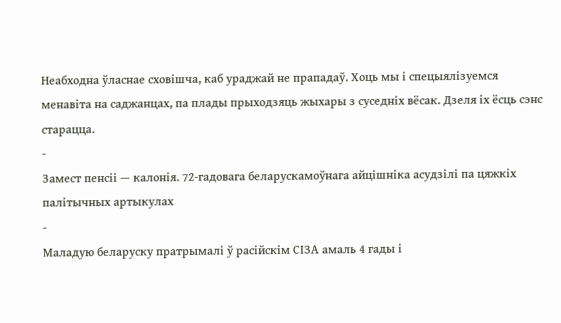Неабходна ўласнае сховішча, каб ураджай не прападаў. Хоць мы і спецыялізуемся менавіта на саджанцах, па плады прыходзяць жыхары з суседніх вёсак. Дзеля іх ёсць сэнс старацца.
-
Замест пенсіі — калонія. 72‑гадовага беларускамоўнага айцішніка асудзілі па цяжкіх палітычных артыкулах
-
Маладую беларуску пратрымалі ў расійскім СІЗА амаль 4 гады і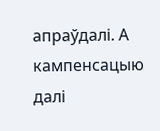апраўдалі. А кампенсацыю далі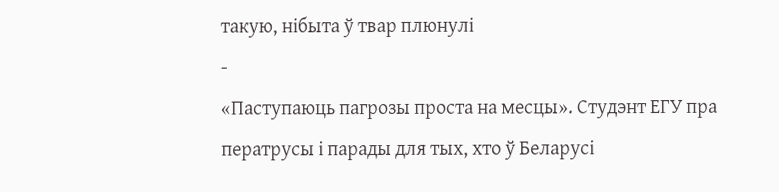такую, нібыта ў твар плюнулі
-
«Паступаюць пагрозы проста на месцы». Студэнт ЕГУ пра ператрусы і парады для тых, хто ў Беларусі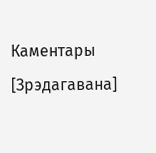Каментары
[Зрэдагавана]